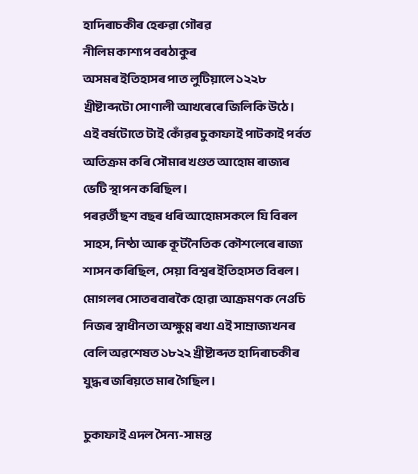হাদিৰাচকীৰ হেৰুৱা গৌৰৱ
নীলিম কাশ্যপ বৰঠাকুৰ
অসমৰ ইতিহাসৰ পাত লুটিয়ালে ১২২৮ খ্ৰীষ্টাব্দটো সোণালী আখৰেৰে জিলিকি উঠে। এই বৰ্ষটোতে টাই কোঁৱৰ চুকাফাই পাটকাই পৰ্বত অতিক্ৰম কৰি সৌমাৰ খণ্ডত আহোম ৰাজ্যৰ ভেটি স্থাপন কৰিছিল।
পৰৱৰ্তী ছশ বছৰ ধৰি আহোমসকলে যি বিৰল সাহস, নিষ্ঠা আৰু কূটনৈতিক কৌশলেৰে ৰাজ্য শাসন কৰিছিল, সেয়া বিশ্বৰ ইতিহাসত বিৰল। মোগলৰ সোতৰবাৰকৈ হোৱা আক্ৰমণক নেওচি নিজৰ স্বাধীনতা অক্ষুণ্ণ ৰখা এই সাম্ৰাজ্যখনৰ বেলি অৱশেষত ১৮২২ খ্ৰীষ্টাব্দত হাদিৰাচকীৰ যুদ্ধৰ জৰিয়তে মাৰ গৈছিল।

চুকাফাই এদল সৈন্য-সামন্ত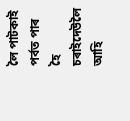লৈ পাটকাই পৰ্বত পাৰ হৈ চৰাইদেউলৈ আহি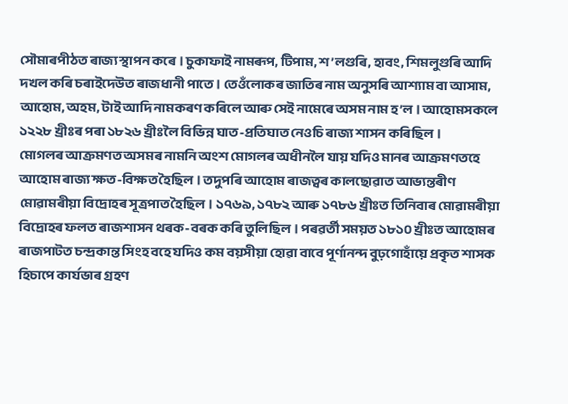সৌমাৰপীঠত ৰাজ্য স্থাপন কৰে। চুকাফাই নামৰূপ, টিপাম, শ’লগুৰি, হাবং, শিমলুগুৰি আদি দখল কৰি চৰাইদেউত ৰাজধানী পাতে। তেওঁলোকৰ জাতিৰ নাম অনুসৰি আশ্যাম বা আসাম, আহোম, অহম, টাই আদি নামকৰণ কৰিলে আৰু সেই নামেৰে অসম নাম হ’ল। আহোমসকলে ১২২৮ খ্ৰীঃৰ পৰা ১৮২৬ খ্রীঃলৈ বিভিন্ন ঘাত-প্রতিঘাত নেওচি ৰাজ্য শাসন কৰিছিল।
মোগলৰ আক্ৰমণত অসমৰ নামনি অংশ মোগলৰ অধীনলৈ যায় যদিও মানৰ আক্ৰমণতহে আহোম ৰাজ্য ক্ষত-বিক্ষত হৈছিল। তদুপৰি আহোম ৰাজত্বৰ কালছোৱাত আভ্যন্তৰীণ মোৱামৰীয়া বিদ্ৰোহৰ সূত্রপাত হৈছিল। ১৭৬৯, ১৭৮২ আৰু ১৭৮৬ খ্ৰীঃত তিনিবাৰ মোৱামৰীয়া বিদ্ৰোহৰ ফলত ৰাজশাসন থৰক-বৰক কৰি তুলিছিল। পৰৱৰ্তী সময়ত ১৮১০ খ্রীঃত আহোমৰ ৰাজপাটত চন্দ্ৰকান্ত সিংহ বহে যদিও কম বয়সীয়া হোৱা বাবে পূর্ণানন্দ বুঢ়গোহাঁয়ে প্রকৃত শাসক হিচাপে কাৰ্যভাৰ গ্ৰহণ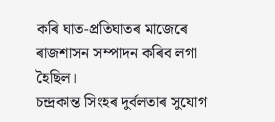কৰি ঘাত-প্রতিঘাতৰ মাজেৰে ৰাজশাসন সম্পাদন কৰিব লগা হৈছিল।
চন্দ্ৰকান্ত সিংহৰ দুৰ্বলতাৰ সুযোগ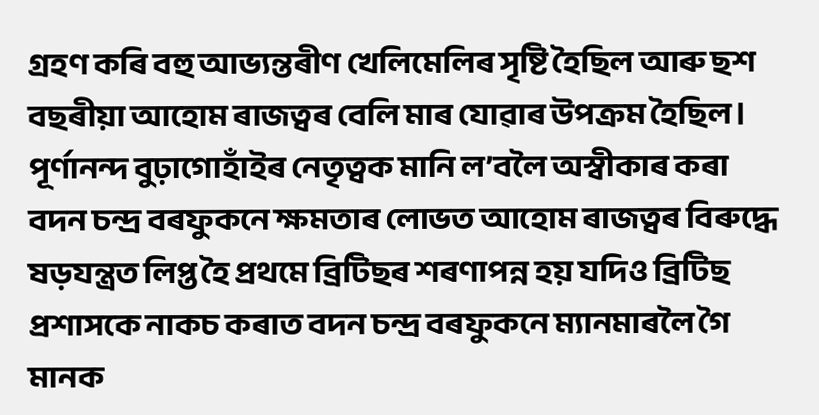গ্রহণ কৰি বহু আভ্যন্তৰীণ খেলিমেলিৰ সৃষ্টি হৈছিল আৰু ছশ বছৰীয়া আহোম ৰাজত্বৰ বেলি মাৰ যোৱাৰ উপক্ৰম হৈছিল। পূর্ণানন্দ বুঢ়াগোহাঁইৰ নেতৃত্বক মানি ল’বলৈ অস্বীকাৰ কৰা বদন চন্দ্ৰ বৰফুকনে ক্ষমতাৰ লোভত আহোম ৰাজত্বৰ বিৰুদ্ধে ষড়যন্ত্রত লিপ্ত হৈ প্রথমে ব্ৰিটিছৰ শৰণাপন্ন হয় যদিও ব্ৰিটিছ প্রশাসকে নাকচ কৰাত বদন চন্দ্ৰ বৰফুকনে ম্যানমাৰলৈ গৈ মানক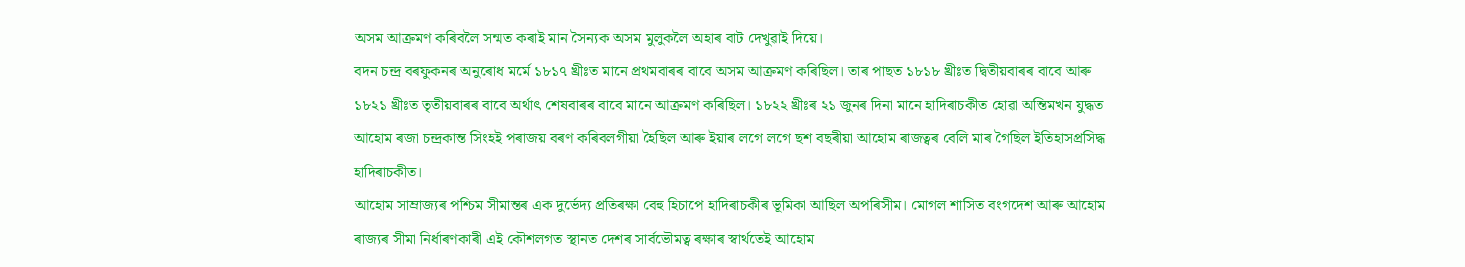অসম আক্ৰমণ কৰিবলৈ সন্মত কৰাই মান সৈন্যক অসম মুলুকলৈ অহাৰ বাট দেখুৱাই দিয়ে।
বদন চন্দ্ৰ বৰফুকনৰ অনুৰোধ মর্মে ১৮১৭ খ্রীঃত মানে প্ৰথমবাৰৰ বাবে অসম আক্ৰমণ কৰিছিল। তাৰ পাছত ১৮১৮ খ্রীঃত দ্বিতীয়বাৰৰ বাবে আৰু ১৮২১ খ্ৰীঃত তৃতীয়বাৰৰ বাবে অৰ্থাৎ শেষবাৰৰ বাবে মানে আক্ৰমণ কৰিছিল। ১৮২২ খ্ৰীঃৰ ২১ জুনৰ দিনা মানে হাদিৰাচকীত হোৱা অন্তিমখন যুদ্ধত আহোম ৰজা চন্দ্ৰকান্ত সিংহই পৰাজয় বৰণ কৰিবলগীয়া হৈছিল আৰু ইয়াৰ লগে লগে ছশ বছৰীয়া আহোম ৰাজত্বৰ বেলি মাৰ গৈছিল ইতিহাসপ্রসিদ্ধ হাদিৰাচকীত।
আহোম সাম্ৰাজ্যৰ পশ্চিম সীমান্তৰ এক দুৰ্ভেদ্য প্ৰতিৰক্ষা বেহু হিচাপে হাদিৰাচকীৰ ভূমিকা আছিল অপৰিসীম। মোগল শাসিত বংগদেশ আৰু আহোম ৰাজ্যৰ সীমা নিৰ্ধাৰণকাৰী এই কৌশলগত স্থানত দেশৰ সাৰ্বভৌমত্ব ৰক্ষাৰ স্বাৰ্থতেই আহোম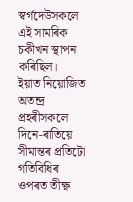স্বৰ্গদেউসকলে এই সামৰিক চকীখন স্থাপন কৰিছিল।
ইয়াত নিয়োজিত অতন্দ্ৰ প্ৰহৰীসকলে দিনে-ৰাতিয়ে সীমান্তৰ প্ৰতিটো গতিবিধিৰ ওপৰত তীক্ষ্ণ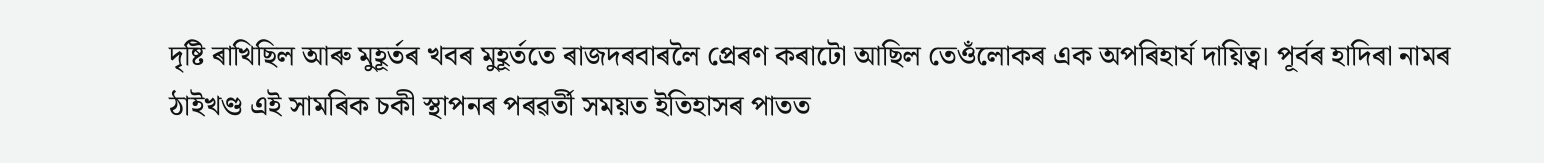দৃষ্টি ৰাখিছিল আৰু মুহূৰ্তৰ খবৰ মুহূৰ্ততে ৰাজদৰবাৰলৈ প্ৰেৰণ কৰাটো আছিল তেওঁলোকৰ এক অপৰিহাৰ্য দায়িত্ব। পূৰ্বৰ হাদিৰা নামৰ ঠাইখণ্ড এই সামৰিক চকী স্থাপনৰ পৰৱৰ্তী সময়ত ইতিহাসৰ পাতত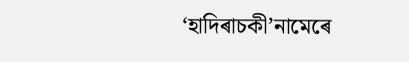‘হাদিৰাচকী’নামেৰে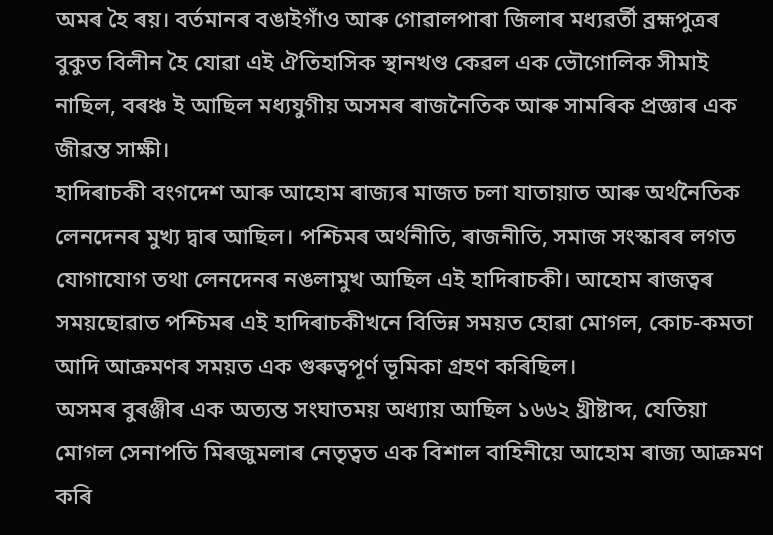অমৰ হৈ ৰয়। বৰ্তমানৰ বঙাইগাঁও আৰু গোৱালপাৰা জিলাৰ মধ্যৱৰ্তী ব্ৰহ্মপুত্ৰৰ বুকুত বিলীন হৈ যোৱা এই ঐতিহাসিক স্থানখণ্ড কেৱল এক ভৌগোলিক সীমাই নাছিল, বৰঞ্চ ই আছিল মধ্যযুগীয় অসমৰ ৰাজনৈতিক আৰু সামৰিক প্ৰজ্ঞাৰ এক জীৱন্ত সাক্ষী।
হাদিৰাচকী বংগদেশ আৰু আহোম ৰাজ্যৰ মাজত চলা যাতায়াত আৰু অর্থনৈতিক লেনদেনৰ মুখ্য দ্বাৰ আছিল। পশ্চিমৰ অৰ্থনীতি, ৰাজনীতি, সমাজ সংস্কাৰৰ লগত যোগাযোগ তথা লেনদেনৰ নঙলামুখ আছিল এই হাদিৰাচকী। আহোম ৰাজত্বৰ সময়ছোৱাত পশ্চিমৰ এই হাদিৰাচকীখনে বিভিন্ন সময়ত হোৱা মোগল, কোচ-কমতা আদি আক্ৰমণৰ সময়ত এক গুৰুত্বপূৰ্ণ ভূমিকা গ্রহণ কৰিছিল।
অসমৰ বুৰঞ্জীৰ এক অত্যন্ত সংঘাতময় অধ্যায় আছিল ১৬৬২ খ্ৰীষ্টাব্দ, যেতিয়া মোগল সেনাপতি মিৰজুমলাৰ নেতৃত্বত এক বিশাল বাহিনীয়ে আহোম ৰাজ্য আক্ৰমণ কৰি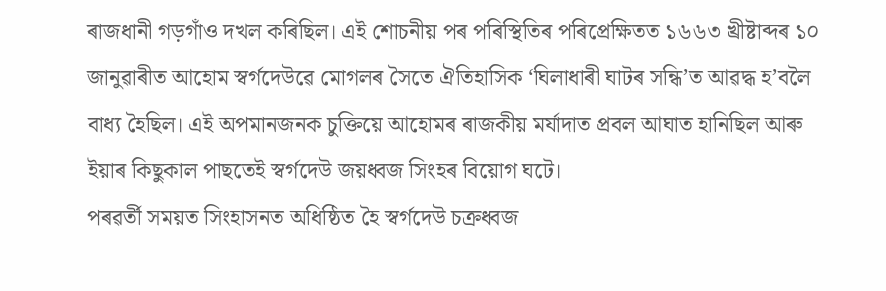ৰাজধানী গড়গাঁও দখল কৰিছিল। এই শোচনীয় পৰ পৰিস্থিতিৰ পৰিপ্ৰেক্ষিতত ১৬৬৩ খ্ৰীষ্টাব্দৰ ১০ জানুৱাৰীত আহোম স্বৰ্গদেউৱে মোগলৰ সৈতে ঐতিহাসিক ‘ঘিলাধাৰী ঘাটৰ সন্ধি’ত আৱদ্ধ হ’বলৈ বাধ্য হৈছিল। এই অপমানজনক চুক্তিয়ে আহোমৰ ৰাজকীয় মৰ্যাদাত প্ৰবল আঘাত হানিছিল আৰু ইয়াৰ কিছুকাল পাছতেই স্বৰ্গদেউ জয়ধ্বজ সিংহৰ বিয়োগ ঘটে।
পৰৱৰ্তী সময়ত সিংহাসনত অধিষ্ঠিত হৈ স্বৰ্গদেউ চক্ৰধ্বজ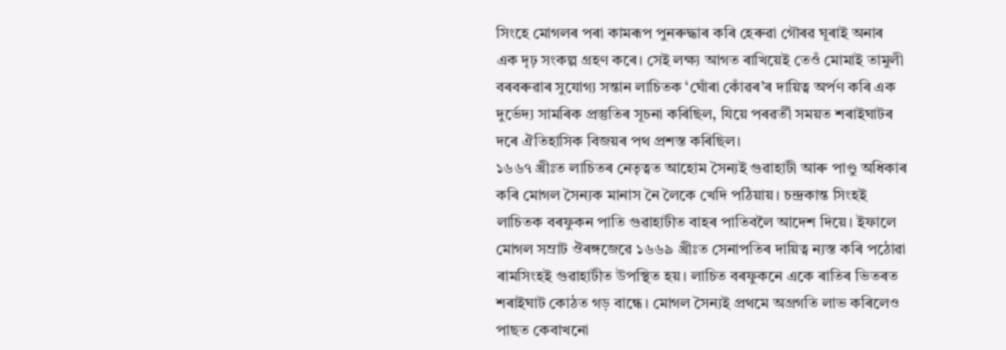সিংহে মোগলৰ পৰা কামৰূপ পুনৰুদ্ধাৰ কৰি হেৰুৱা গৌৰৱ ঘূৰাই অনাৰ এক দৃঢ় সংকল্প গ্ৰহণ কৰে। সেই লক্ষ্য আগত ৰাখিয়েই তেওঁ মোমাই তামুলী বৰবৰুৱাৰ সুযোগ্য সন্তান লাচিতক ‘ঘোঁৰা কোঁৱৰ’ৰ দায়িত্ব অৰ্পণ কৰি এক দুৰ্ভেদ্য সামৰিক প্ৰস্তুতিৰ সূচনা কৰিছিল, যিয়ে পৰৱৰ্তী সময়ত শৰাইঘাটৰ দৰে ঐতিহাসিক বিজয়ৰ পথ প্ৰশস্ত কৰিছিল।
১৬৬৭ খ্ৰীঃত লাচিতৰ নেতৃত্বত আহোম সৈন্যই গুৱাহাটী আৰু পাণ্ডু অধিকাৰ কৰি মোগল সৈন্যক মানাস নৈ লৈকে খেদি পঠিয়ায়। চন্দ্রকান্ত সিংহই লাচিতক বৰফুকন পাতি গুৱাহাটীত বাহৰ পাতিবলৈ আদেশ দিয়ে। ইফালে মোগল সম্রাট ঔৰঙ্গজেৱে ১৬৬৯ খ্ৰীঃত সেনাপতিৰ দায়িত্ব ন্যস্ত কৰি পঠোৱা ৰামসিংহই গুৱাহাটীত উপস্থিত হয়। লাচিত বৰফুকনে একে ৰাতিৰ ভিতৰত শৰাইঘাট কোঠত গড় বান্ধে। মোগল সৈন্যই প্রথমে অগ্রগতি লাভ কৰিলেও পাছত কেবাখনো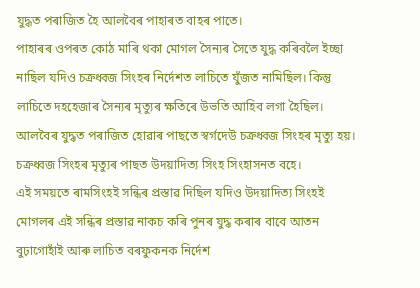যুদ্ধত পৰাজিত হৈ আলবৈৰ পাহাৰত বাহৰ পাতে।
পাহাৰৰ ওপৰত কোঠ মাৰি থকা মোগল সৈন্যৰ সৈতে যুদ্ধ কৰিবলৈ ইচ্ছা নাছিল যদিও চক্রধ্বজ সিংহৰ নিৰ্দেশত লাচিতে যুঁজত নামিছিল। কিন্তু লাচিতে দহহেজাৰ সৈন্যৰ মৃত্যুৰ ক্ষতিৰে উভতি আহিব লগা হৈছিল। আলবৈৰ যুদ্ধত পৰাজিত হোৱাৰ পাছতে স্বৰ্গদেউ চক্ৰধ্বজ সিংহৰ মৃত্যু হয়। চক্ৰধ্বজ সিংহৰ মৃত্যুৰ পাছত উদয়াদিত্য সিংহ সিংহাসনত বহে।
এই সময়তে ৰামসিংহই সন্ধিৰ প্ৰস্তাৱ দিছিল যদিও উদয়াদিত্য সিংহই মোগলৰ এই সন্ধিৰ প্ৰস্তাৱ নাকচ কৰি পুনৰ যুদ্ধ কৰাৰ বাবে আতন বুঢ়াগোহাঁই আৰু লাচিত বৰফুকনক নিৰ্দেশ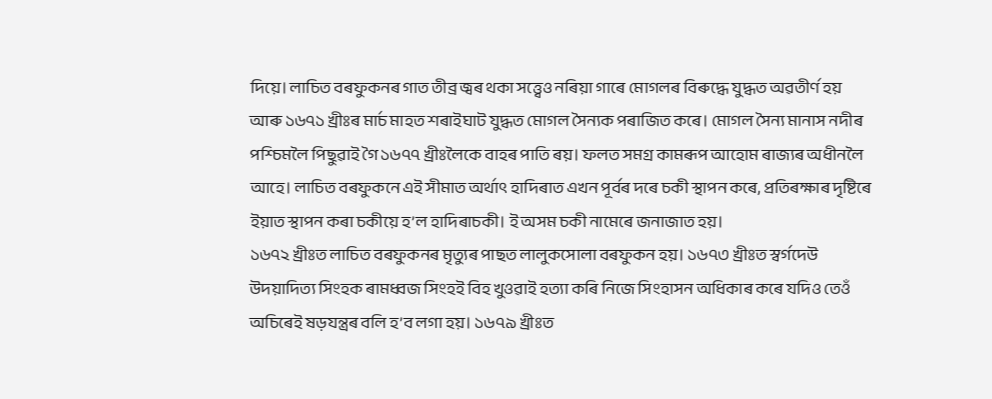দিয়ে। লাচিত বৰফুকনৰ গাত তীব্ৰ জ্বৰ থকা সত্ত্বেও নৰিয়া গাৰে মোগলৰ বিৰুদ্ধে যুদ্ধত অৱতীৰ্ণ হয় আৰু ১৬৭১ খ্ৰীঃৰ মাৰ্চ মাহত শৰাইঘাট যুদ্ধত মোগল সৈন্যক পৰাজিত কৰে। মোগল সৈন্য মানাস নদীৰ পশ্চিমলৈ পিছুৱাই গৈ ১৬৭৭ খ্রীঃলৈকে বাহৰ পাতি ৰয়। ফলত সমগ্র কামৰূপ আহোম ৰাজ্যৰ অধীনলৈ আহে। লাচিত বৰফুকনে এই সীমাত অর্থাৎ হাদিৰাত এখন পূৰ্বৰ দৰে চকী স্থাপন কৰে, প্ৰতিৰক্ষাৰ দৃষ্টিৰে ইয়াত স্থাপন কৰা চকীয়ে হ’ল হাদিৰাচকী। ই অসম চকী নামেৰে জনাজাত হয়।
১৬৭২ খ্ৰীঃত লাচিত বৰফুকনৰ মৃত্যুৰ পাছত লালুকসোলা বৰফুকন হয়। ১৬৭৩ খ্রীঃত স্বৰ্গদেউ উদয়াদিত্য সিংহক ৰামধ্বজ সিংহই বিহ খুওৱাই হত্যা কৰি নিজে সিংহাসন অধিকাৰ কৰে যদিও তেওঁ অচিৰেই ষড়যন্ত্ৰৰ বলি হ’ব লগা হয়। ১৬৭৯ খ্রীঃত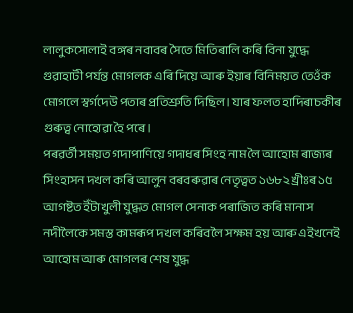লালুকসোলাই বঙ্গৰ নবাবৰ সৈতে মিতিৰালি কৰি বিনা যুদ্ধে গুৱাহাটী পর্যন্ত মোগলক এৰি দিয়ে আৰু ইয়াৰ বিনিময়ত তেওঁক মোগলে স্বৰ্গদেউ পতাৰ প্ৰতিশ্রুতি দিছিল। যাৰ ফলত হাদিৰাচকীৰ গুৰুত্ব নোহোৱা হৈ পৰে।
পৰৱৰ্তী সময়ত গদাপাণিয়ে গদাধৰ সিংহ নাম লৈ আহোম ৰাজ্যৰ সিংহাসন দখল কৰি আলুন বৰবৰুৱাৰ নেতৃত্বত ১৬৮২ খ্ৰীঃৰ ১৫ আগষ্টত ইঁটাখুলী যুদ্ধত মোগল সেনাক পৰাজিত কৰি মানাস নদীলৈকে সমস্ত কামৰূপ দখল কৰিবলৈ সক্ষম হয় আৰু এইখনেই আহোম আৰু মোগলৰ শেষ যুদ্ধ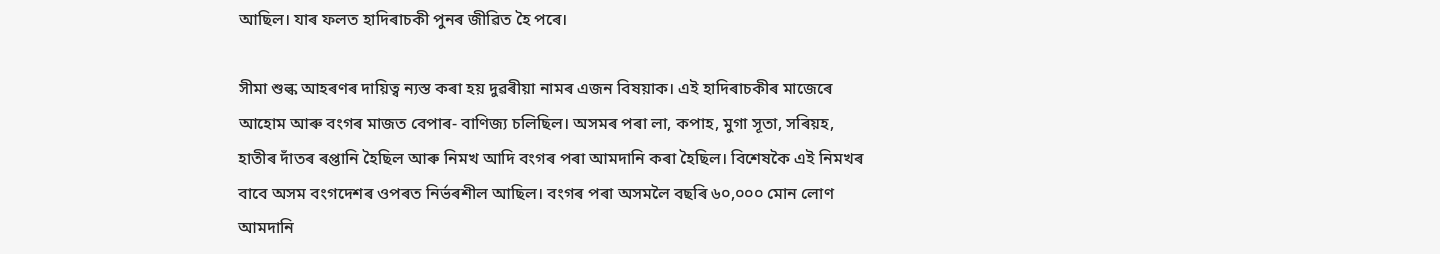আছিল। যাৰ ফলত হাদিৰাচকী পুনৰ জীৱিত হৈ পৰে।

সীমা শুল্ক আহৰণৰ দায়িত্ব ন্যস্ত কৰা হয় দুৱৰীয়া নামৰ এজন বিষয়াক। এই হাদিৰাচকীৰ মাজেৰে আহোম আৰু বংগৰ মাজত বেপাৰ- বাণিজ্য চলিছিল। অসমৰ পৰা লা, কপাহ, মুগা সূতা, সৰিয়হ, হাতীৰ দাঁতৰ ৰপ্তানি হৈছিল আৰু নিমখ আদি বংগৰ পৰা আমদানি কৰা হৈছিল। বিশেষকৈ এই নিমখৰ বাবে অসম বংগদেশৰ ওপৰত নিৰ্ভৰশীল আছিল। বংগৰ পৰা অসমলৈ বছৰি ৬০,০০০ মোন লোণ আমদানি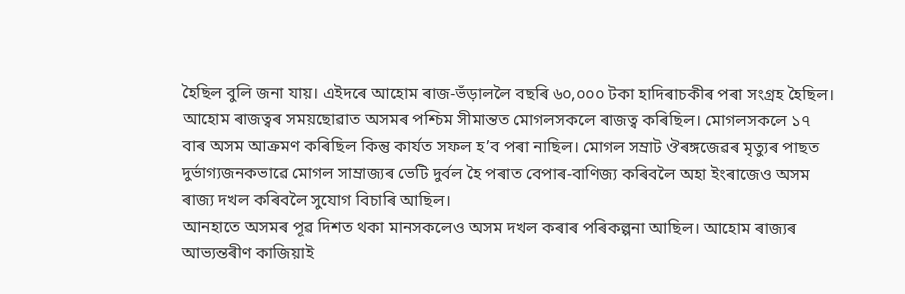হৈছিল বুলি জনা যায়। এইদৰে আহোম ৰাজ-ভঁড়াললৈ বছৰি ৬০,০০০ টকা হাদিৰাচকীৰ পৰা সংগ্ৰহ হৈছিল।
আহোম ৰাজত্বৰ সময়ছোৱাত অসমৰ পশ্চিম সীমান্তত মোগলসকলে ৰাজত্ব কৰিছিল। মোগলসকলে ১৭ বাৰ অসম আক্ৰমণ কৰিছিল কিন্তু কার্যত সফল হ’ব পৰা নাছিল। মোগল সম্রাট ঔৰঙ্গজেৱৰ মৃত্যুৰ পাছত দুর্ভাগ্যজনকভাৱে মোগল সাম্ৰাজ্যৰ ভেটি দুৰ্বল হৈ পৰাত বেপাৰ-বাণিজ্য কৰিবলৈ অহা ইংৰাজেও অসম ৰাজ্য দখল কৰিবলৈ সুযোগ বিচাৰি আছিল।
আনহাতে অসমৰ পূৱ দিশত থকা মানসকলেও অসম দখল কৰাৰ পৰিকল্পনা আছিল। আহোম ৰাজ্যৰ আভ্যন্তৰীণ কাজিয়াই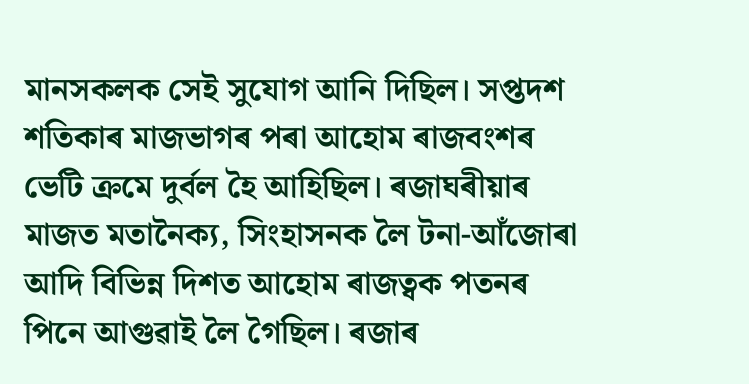মানসকলক সেই সুযোগ আনি দিছিল। সপ্তদশ শতিকাৰ মাজভাগৰ পৰা আহোম ৰাজবংশৰ ভেটি ক্ৰমে দুৰ্বল হৈ আহিছিল। ৰজাঘৰীয়াৰ মাজত মতানৈক্য, সিংহাসনক লৈ টনা-আঁজোৰা আদি বিভিন্ন দিশত আহোম ৰাজত্বক পতনৰ পিনে আগুৱাই লৈ গৈছিল। ৰজাৰ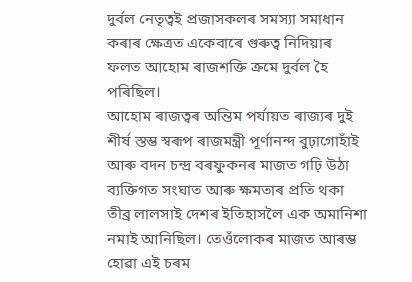দুৰ্বল নেতৃত্বই প্ৰজাসকলৰ সমস্যা সমাধান কৰাৰ ক্ষেত্ৰত একেবাৰে গুৰুত্ব নিদিয়াৰ ফলত আহোম ৰাজশক্তি ক্রমে দুৰ্বল হৈ পৰিছিল।
আহোম ৰাজত্বৰ অন্তিম পৰ্যায়ত ৰাজ্যৰ দুই শীৰ্ষ স্তম্ভ স্বৰূপ ৰাজমন্ত্ৰী পূৰ্ণানন্দ বুঢ়াগোহাঁই আৰু বদন চন্দ্ৰ বৰফুকনৰ মাজত গঢ়ি উঠা ব্যক্তিগত সংঘাত আৰু ক্ষমতাৰ প্ৰতি থকা তীব্ৰ লালসাই দেশৰ ইতিহাসলৈ এক অমানিশা নমাই আনিছিল। তেওঁলোকৰ মাজত আৰম্ভ হোৱা এই চৰম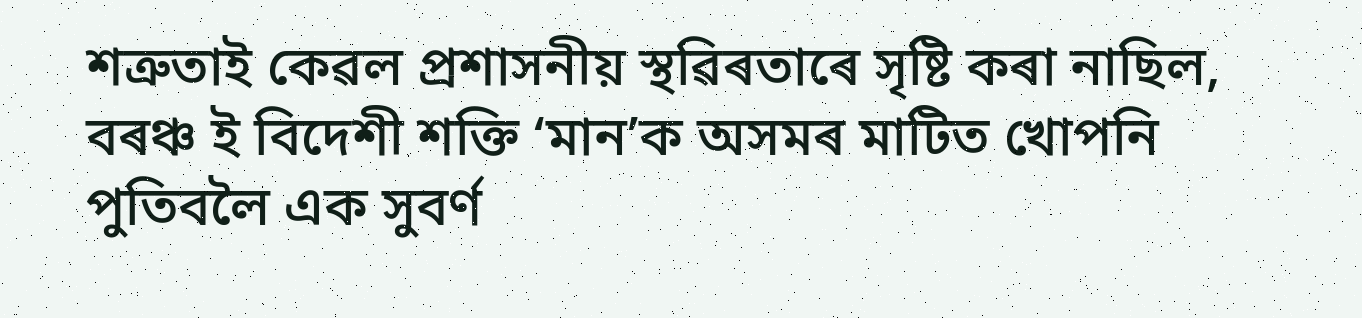শত্ৰুতাই কেৱল প্ৰশাসনীয় স্থৱিৰতাৰে সৃষ্টি কৰা নাছিল, বৰঞ্চ ই বিদেশী শক্তি ‘মান’ক অসমৰ মাটিত খোপনি পুতিবলৈ এক সুবৰ্ণ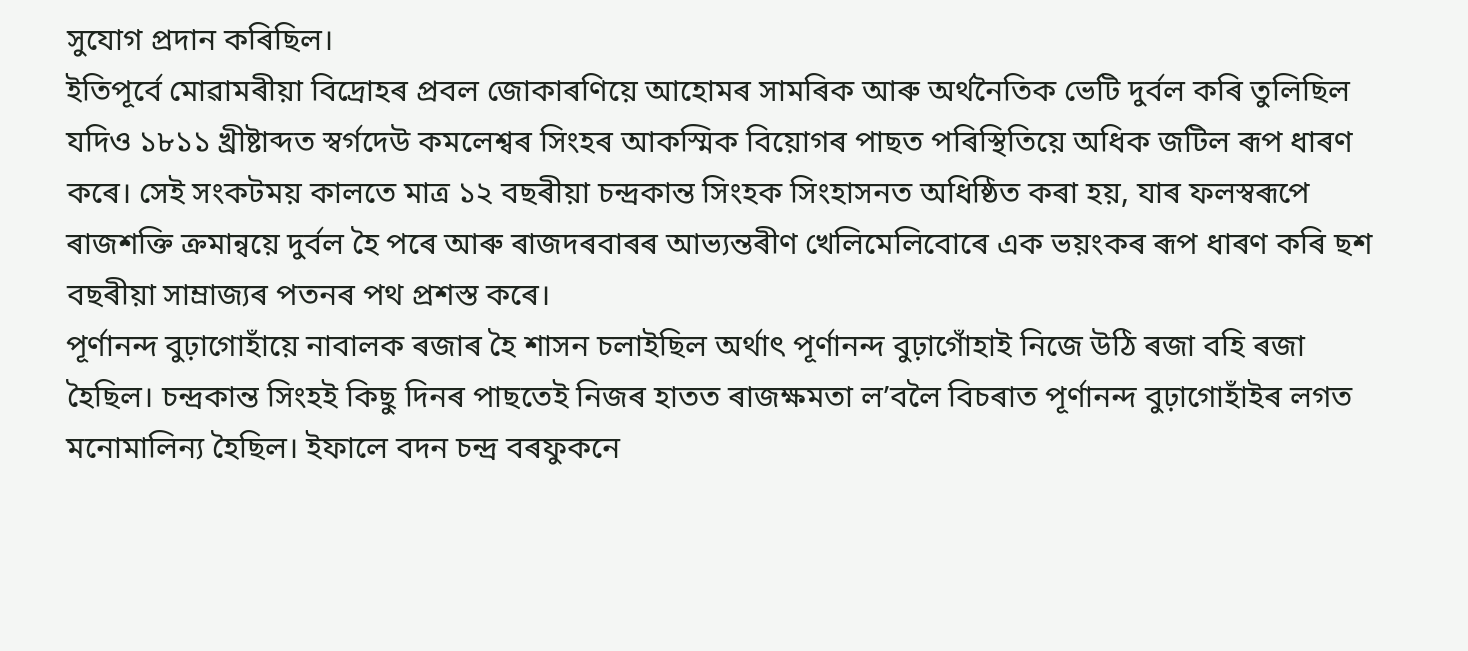সুযোগ প্ৰদান কৰিছিল।
ইতিপূৰ্বে মোৱামৰীয়া বিদ্ৰোহৰ প্ৰবল জোকাৰণিয়ে আহোমৰ সামৰিক আৰু অৰ্থনৈতিক ভেটি দুৰ্বল কৰি তুলিছিল যদিও ১৮১১ খ্ৰীষ্টাব্দত স্বৰ্গদেউ কমলেশ্বৰ সিংহৰ আকস্মিক বিয়োগৰ পাছত পৰিস্থিতিয়ে অধিক জটিল ৰূপ ধাৰণ কৰে। সেই সংকটময় কালতে মাত্ৰ ১২ বছৰীয়া চন্দ্ৰকান্ত সিংহক সিংহাসনত অধিষ্ঠিত কৰা হয়, যাৰ ফলস্বৰূপে ৰাজশক্তি ক্ৰমান্বয়ে দুৰ্বল হৈ পৰে আৰু ৰাজদৰবাৰৰ আভ্যন্তৰীণ খেলিমেলিবোৰে এক ভয়ংকৰ ৰূপ ধাৰণ কৰি ছশ বছৰীয়া সাম্ৰাজ্যৰ পতনৰ পথ প্ৰশস্ত কৰে।
পূর্ণানন্দ বুঢ়াগোহাঁয়ে নাবালক ৰজাৰ হৈ শাসন চলাইছিল অর্থাৎ পূর্ণানন্দ বুঢ়াগোঁহাই নিজে উঠি ৰজা বহি ৰজা হৈছিল। চন্দ্রকান্ত সিংহই কিছু দিনৰ পাছতেই নিজৰ হাতত ৰাজক্ষমতা ল’বলৈ বিচৰাত পূর্ণানন্দ বুঢ়াগোহাঁইৰ লগত মনোমালিন্য হৈছিল। ইফালে বদন চন্দ্ৰ বৰফুকনে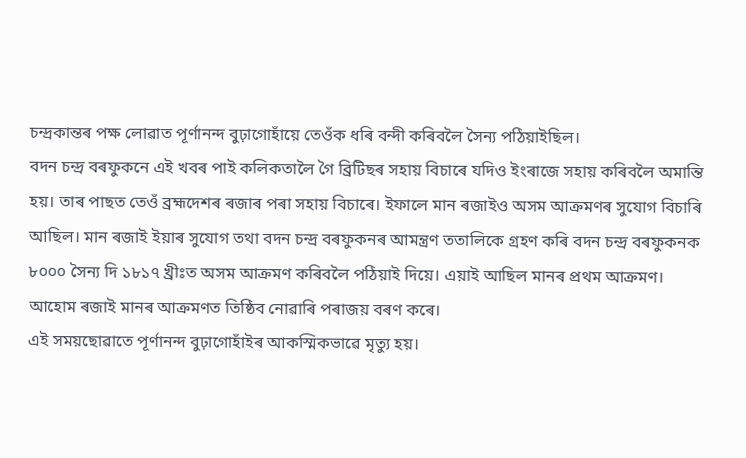চন্দ্ৰকান্তৰ পক্ষ লোৱাত পূর্ণানন্দ বুঢ়াগোহাঁয়ে তেওঁক ধৰি বন্দী কৰিবলৈ সৈন্য পঠিয়াইছিল।
বদন চন্দ্ৰ বৰফুকনে এই খবৰ পাই কলিকতালৈ গৈ ব্ৰিটিছৰ সহায় বিচাৰে যদিও ইংৰাজে সহায় কৰিবলৈ অমান্তি হয়। তাৰ পাছত তেওঁ ব্ৰহ্মদেশৰ ৰজাৰ পৰা সহায় বিচাৰে। ইফালে মান ৰজাইও অসম আক্ৰমণৰ সুযোগ বিচাৰি আছিল। মান ৰজাই ইয়াৰ সুযোগ তথা বদন চন্দ্ৰ বৰফুকনৰ আমন্ত্ৰণ ততালিকে গ্ৰহণ কৰি বদন চন্দ্ৰ বৰফুকনক ৮০০০ সৈন্য দি ১৮১৭ খ্রীঃত অসম আক্ৰমণ কৰিবলৈ পঠিয়াই দিয়ে। এয়াই আছিল মানৰ প্ৰথম আক্ৰমণ। আহোম ৰজাই মানৰ আক্ৰমণত তিষ্ঠিব নোৱাৰি পৰাজয় বৰণ কৰে।
এই সময়ছোৱাতে পূর্ণানন্দ বুঢ়াগোহাঁইৰ আকস্মিকভাৱে মৃত্যু হয়।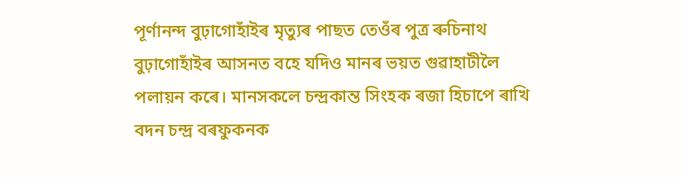পূর্ণানন্দ বুঢ়াগোহাঁইৰ মৃত্যুৰ পাছত তেওঁৰ পুত্ৰ ৰুচিনাথ বুঢ়াগোহাঁইৰ আসনত বহে যদিও মানৰ ভয়ত গুৱাহাটীলৈ পলায়ন কৰে। মানসকলে চন্দ্ৰকান্ত সিংহক ৰজা হিচাপে ৰাখি বদন চন্দ্ৰ বৰফুকনক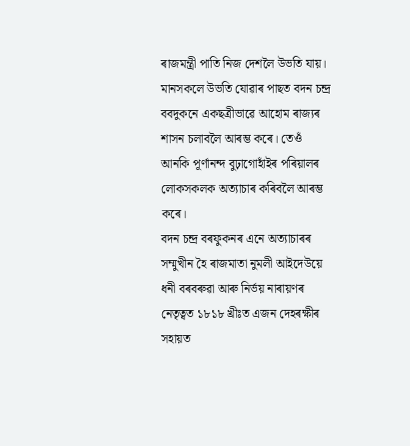ৰাজমন্ত্ৰী পাতি নিজ দেশলৈ উভতি যায়। মানসকলে উভতি যোৱাৰ পাছত বদন চন্দ্র ববদুকনে একছত্রীভাৱে আহোম ৰাজ্যৰ শাসন চলাবলৈ আৰম্ভ কৰে। তেওঁ আনকি পূর্ণানন্দ বুঢ়াগোহাঁইৰ পৰিয়ালৰ লোকসকলক অত্যাচাৰ কৰিবলৈ আৰম্ভ কৰে।
বদন চন্দ্ৰ বৰফুকনৰ এনে অত্যাচাৰৰ সম্মুখীন হৈ ৰাজমাতা নুমলী আইদেউয়ে ধনী বৰবৰুৱা আৰু নিৰ্ভয় নাৰায়ণৰ নেতৃত্বত ১৮১৮ খ্ৰীঃত এজন দেহৰক্ষীৰ সহায়ত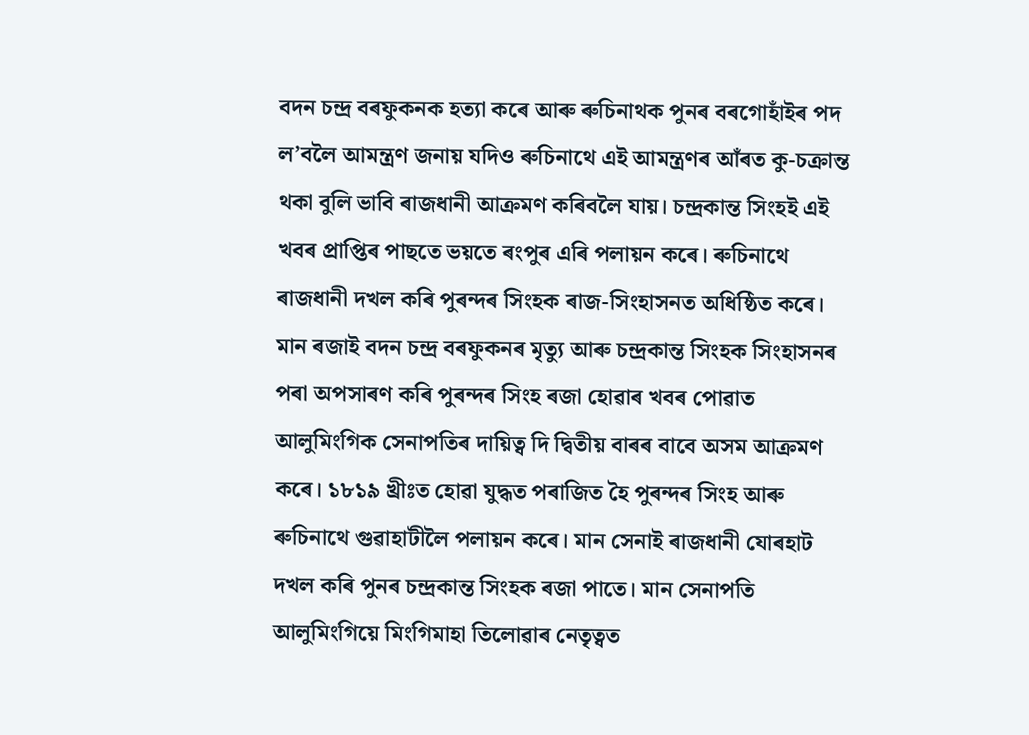বদন চন্দ্ৰ বৰফুকনক হত্যা কৰে আৰু ৰুচিনাথক পুনৰ বৰগোহাঁইৰ পদ ল’বলৈ আমন্ত্রণ জনায় যদিও ৰুচিনাথে এই আমন্ত্ৰণৰ আঁৰত কু-চক্রান্ত থকা বুলি ভাবি ৰাজধানী আক্ৰমণ কৰিবলৈ যায়। চন্দ্ৰকান্ত সিংহই এই খবৰ প্ৰাপ্তিৰ পাছতে ভয়তে ৰংপুৰ এৰি পলায়ন কৰে। ৰুচিনাথে ৰাজধানী দখল কৰি পুৰন্দৰ সিংহক ৰাজ-সিংহাসনত অধিষ্ঠিত কৰে।
মান ৰজাই বদন চন্দ্ৰ বৰফুকনৰ মৃত্যু আৰু চন্দ্ৰকান্ত সিংহক সিংহাসনৰ পৰা অপসাৰণ কৰি পুৰন্দৰ সিংহ ৰজা হোৱাৰ খবৰ পোৱাত আলুমিংগিক সেনাপতিৰ দায়িত্ব দি দ্বিতীয় বাৰৰ বাবে অসম আক্ৰমণ কৰে। ১৮১৯ খ্রীঃত হোৱা যুদ্ধত পৰাজিত হৈ পুৰন্দৰ সিংহ আৰু ৰুচিনাথে গুৱাহাটীলৈ পলায়ন কৰে। মান সেনাই ৰাজধানী যোৰহাট দখল কৰি পুনৰ চন্দ্ৰকান্ত সিংহক ৰজা পাতে। মান সেনাপতি আলুমিংগিয়ে মিংগিমাহা তিলোৱাৰ নেতৃত্বত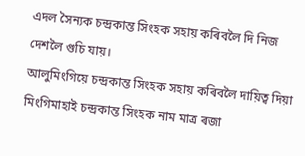এদল সৈন্যক চন্দ্রকান্ত সিংহক সহায় কৰিবলৈ দি নিজ দেশলৈ গুচি যায়।
আলুমিংগিয়ে চন্দ্রকান্ত সিংহক সহায় কৰিবলৈ দায়িত্ব দিয়া মিংগিমাহাই চন্দ্রকান্ত সিংহক নাম মাত্ৰ ৰজা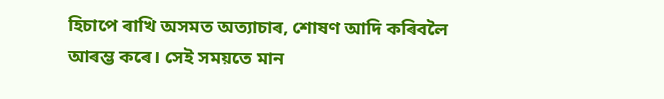হিচাপে ৰাখি অসমত অত্যাচাৰ, শোষণ আদি কৰিবলৈ আৰম্ভ কৰে। সেই সময়তে মান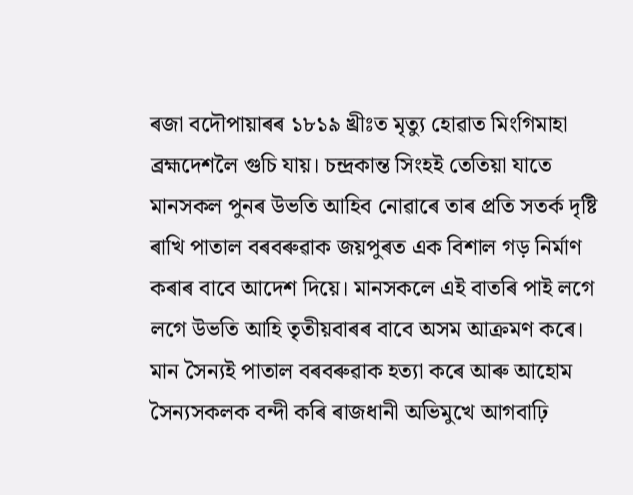ৰজা বদৌপায়াৰৰ ১৮১৯ খ্ৰীঃত মৃত্যু হোৱাত মিংগিমাহা ব্রহ্মদেশলৈ গুচি যায়। চন্দ্রকান্ত সিংহই তেতিয়া যাতে মানসকল পুনৰ উভতি আহিব নোৱাৰে তাৰ প্ৰতি সতর্ক দৃষ্টি ৰাখি পাতাল বৰবৰুৱাক জয়পুৰত এক বিশাল গড় নিৰ্মাণ কৰাৰ বাবে আদেশ দিয়ে। মানসকলে এই বাতৰি পাই লগে লগে উভতি আহি তৃতীয়বাৰৰ বাবে অসম আক্ৰমণ কৰে।
মান সৈন্যই পাতাল বৰবৰুৱাক হত্যা কৰে আৰু আহোম সৈন্যসকলক বন্দী কৰি ৰাজধানী অভিমুখে আগবাঢ়ি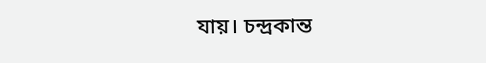যায়। চন্দ্রকান্ত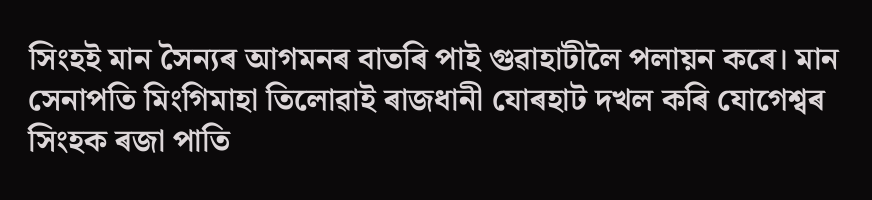সিংহই মান সৈন্যৰ আগমনৰ বাতৰি পাই গুৱাহাটীলৈ পলায়ন কৰে। মান সেনাপতি মিংগিমাহা তিলোৱাই ৰাজধানী যোৰহাট দখল কৰি যোগেশ্বৰ সিংহক ৰজা পাতি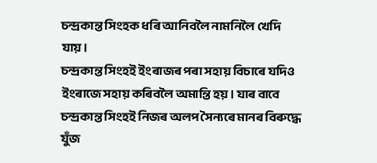চন্দ্ৰকান্ত সিংহক ধৰি আনিবলৈ নামনিলৈ খেদি যায়।
চন্দ্ৰকান্ত সিংহই ইংৰাজৰ পৰা সহায় বিচাৰে যদিও ইংৰাজে সহায় কৰিবলৈ অমান্তি হয়। যাৰ বাবে চন্দ্ৰকান্ত সিংহই নিজৰ অলপ সৈন্যৰে মানৰ বিৰুদ্ধে যুঁজ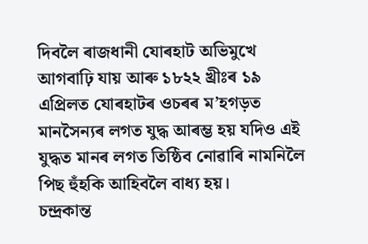দিবলৈ ৰাজধানী যোৰহাট অভিমুখে আগবাঢ়ি যায় আৰু ১৮২২ খ্ৰীঃৰ ১৯ এপ্ৰিলত যোৰহাটৰ ওচৰৰ ম’হগড়ত মানসৈন্যৰ লগত যুদ্ধ আৰম্ভ হয় যদিও এই যুদ্ধত মানৰ লগত তিষ্ঠিব নোৱাৰি নামনিলৈ পিছ হুঁহকি আহিবলৈ বাধ্য হয়।
চন্দ্রকান্ত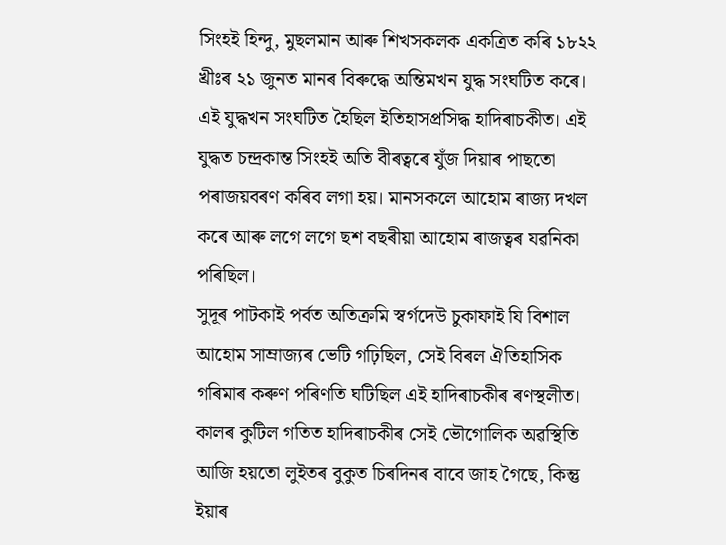সিংহই হিন্দু, মুছলমান আৰু শিখসকলক একত্ৰিত কৰি ১৮২২ খ্ৰীঃৰ ২১ জুনত মানৰ বিৰুদ্ধে অন্তিমখন যুদ্ধ সংঘটিত কৰে। এই যুদ্ধখন সংঘটিত হৈছিল ইতিহাসপ্রসিদ্ধ হাদিৰাচকীত। এই যুদ্ধত চন্দ্ৰকান্ত সিংহই অতি বীৰত্বৰে যুঁজ দিয়াৰ পাছতো পৰাজয়বৰণ কৰিব লগা হয়। মানসকলে আহোম ৰাজ্য দখল কৰে আৰু লগে লগে ছশ বছৰীয়া আহোম ৰাজত্বৰ যৱনিকা পৰিছিল।
সুদূৰ পাটকাই পৰ্বত অতিক্ৰমি স্বৰ্গদেউ চুকাফাই যি বিশাল আহোম সাম্ৰাজ্যৰ ভেটি গঢ়িছিল, সেই বিৰল ঐতিহাসিক গৰিমাৰ কৰুণ পৰিণতি ঘটিছিল এই হাদিৰাচকীৰ ৰণস্থলীত। কালৰ কুটিল গতিত হাদিৰাচকীৰ সেই ভৌগোলিক অৱস্থিতি আজি হয়তো লুইতৰ বুকুত চিৰদিনৰ বাবে জাহ গৈছে, কিন্তু ইয়াৰ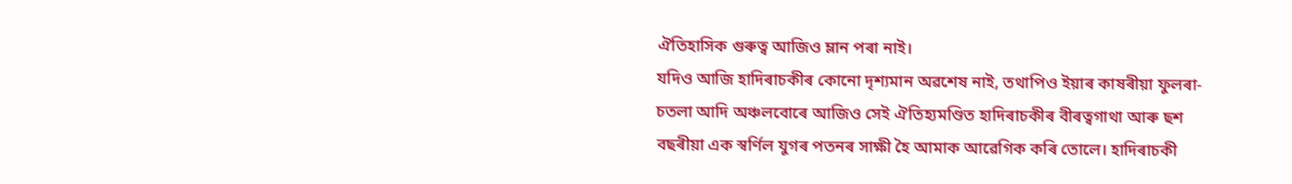ঐতিহাসিক গুৰুত্ব আজিও ম্লান পৰা নাই।
যদিও আজি হাদিৰাচকীৰ কোনো দৃশ্যমান অৱশেষ নাই, তথাপিও ইয়াৰ কাষৰীয়া ফুলৰা-চতলা আদি অঞ্চলবোৰে আজিও সেই ঐতিহ্যমণ্ডিত হাদিৰাচকীৰ বীৰত্বগাথা আৰু ছশ বছৰীয়া এক স্বৰ্ণিল যুগৰ পতনৰ সাক্ষী হৈ আমাক আৱেগিক কৰি তোলে। হাদিৰাচকী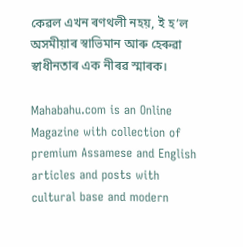কেৱল এখন ৰণথলী নহয়, ই হ’ল অসমীয়াৰ স্বাভিমান আৰু হেৰুৱা স্বাধীনতাৰ এক নীৰৱ স্মাৰক।

Mahabahu.com is an Online Magazine with collection of premium Assamese and English articles and posts with cultural base and modern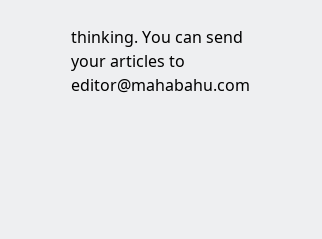thinking. You can send your articles to editor@mahabahu.com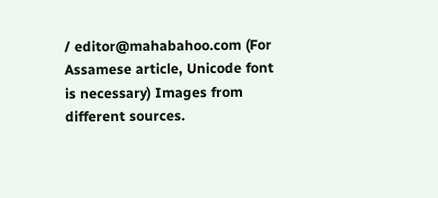/ editor@mahabahoo.com (For Assamese article, Unicode font is necessary) Images from different sources.